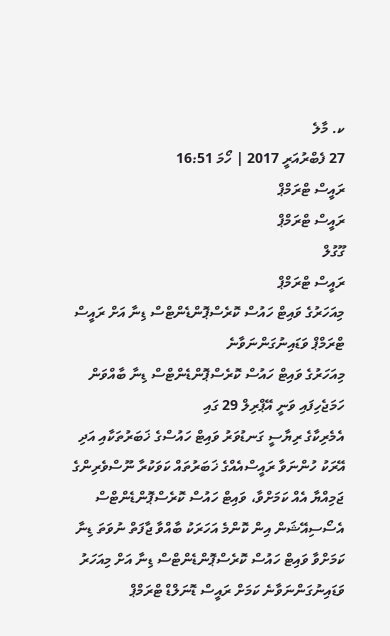ކ. މާލެ
27 ފެބްރުއަރީ 2017 | ހޯމަ 16:51
ރައީސް ޓްރަމްޕް
ރައީސް ޓްރަމްޕް
ގޫގުލް
ރައީސް ޓްރަމްޕް
މިއަހަރުގެ ވައިޓް ހައުސް ކޮރެސްޕޮންޑެންޓްސް ޑިނާ އަށް ރައީސް ޓްރަމްޕް ވަޑައިނުގަންނަވާނެ
މިއަހަރުގެ ވައިޓް ހައުސް ކޮރެސްޕޮންޑެންޓްސް ޑިނާ ބާއްވަން ހަމަޖެހިފައި ވަނީ އޭޕްރިލް 29 ގައި
އެމެރިކާގެ ރިޔާސީ ގަނޑުވަރު ވައިޓް ހައުސްގެ ޚަބަރުތަކާއި އަދި އޭރަކު ހުންނަވާ ރައީސްއެއްގެ ޚަބަރުތައް ކަވަކުރާ ނޫސްވެރިންގެ ޖަމިއްޔާ އެއް ކަމަށްވާ، ވައިޓް ހައުސް ކޮރެސްޕޮންޑެންޓްސް އެސޯސިއޭޝަން އިން ކޮންމެ އަހަރަކު ބާއްވާ ޖާފަތް ނުވަތަ ޑިނާ ކަމަށްވާ ވައިޓް ހައުސް ކޮރެސްޕޮންޑެންޓްސް ޑިނާ އަށް މިއަހަރު ވަޑައިނުގަންނަވާނެ ކަމަށް ރައީސް ޑޮނަލްޑް ޓްރަމްޕް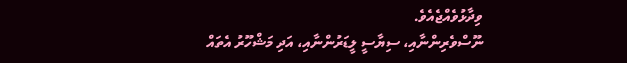ވިދާޅުވެއްޖެއެވެ.
ނޫސްވެރިންނާއި، ސިޔާސީ ލީޑަރުންނާއި، އަދި މަޝްހޫރު އެތައް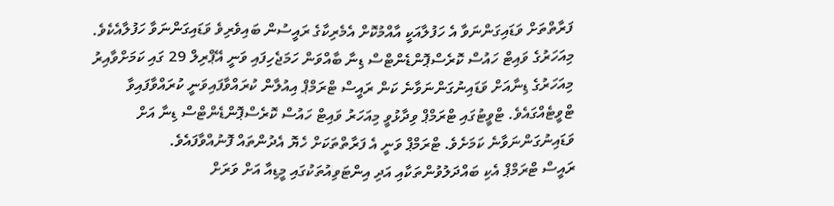ފަރާތްތަށް ވަޑައިގަންނަވާ އެ ހަފުލާއަކީ އާއްމުކޮށް އެމެރިކާގެ ރައީސުން ބައިވެރިވެ ވަޑައިގަންނަވާ ހަފުލާއެކެވެ.
މިއަހަރުގެ ވައިޓް ހައުސް ކޮރެސްޕޮންޑެންޓްސް ޑިނާ ބާއްވަން ހަމަޖެހިފައި ވަނީ އޭޕްރިލް 29 ގައި ކަމަށްވާއިރު މިއަހަރުގެ ޑިނާއަށް ވަޑައިނުގަންނަވާނެ ކަން ރައީސް ޓްރަމްޕް އިއުލާން ކުރައްވާފައިވަނީ ކުރައްވާފައިވާ ޓްވީޓެއްގައެވެ. ޓްވީޓުގައި ޓްރަމްޕް ވިދާޅުވީ މިއަހަރު ވައިޓް ހައުސް ކޮރެސްޕޮންޑެންޓްސް ޑިނާ އަށް ވަޑައިނުގަންނަވާނެ ކަމަށެވެ. ޓްރަމްޕް ވަނީ އެ ފަރާތްތަކަށް ހެޔޮ އެދުންތައް ފޮނުއްވާފައެވެ.
ރައީސް ޓްރަމްޕް އެކި ބައްދަލުވުންތަކާއި އަދި އިންޓަވިއުތަކުގައި މީޑިއާ އަށް ވަރަށް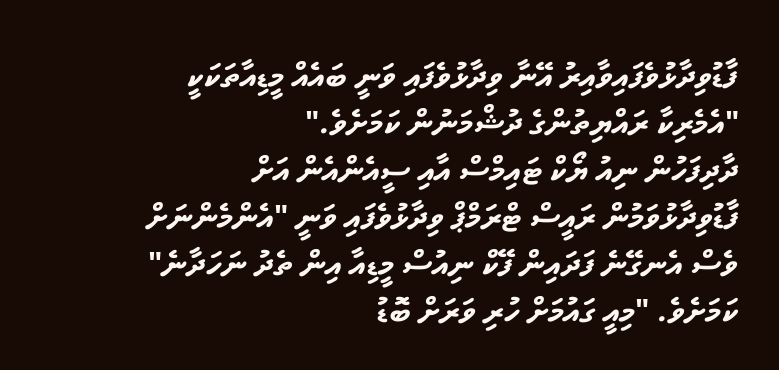ފާޑުވިދާޅުވެފައިވާއިރު އޭނާ ވިދާޅުވެފައި ވަނީ ބައެއް މީޑިއާތަކަކީ "އެމެރިކާ ރައްޔިތުންގެ ދުޝްމަނުން ކަމަށެވެ."
ދާދިފަހުން ނިއު ޔޯކް ޓައިމްސް އާއި ސީއެންއެން އަށް ފާޑުވިދާޅުވަމުން ރައީސް ޓްރަމްޕް ވިދާޅުވެފައި ވަނީ "އެންމެންނަށް ވެސް އެނގޭނެ ފަދައިން ފޭކް ނިއުސް މީޑިއާ އިން ތެދު ނަހަދާނެ" ކަމަށެވެ. "މިއީ ގައުމަށް ހުރި ވަރަށް ބޮޑު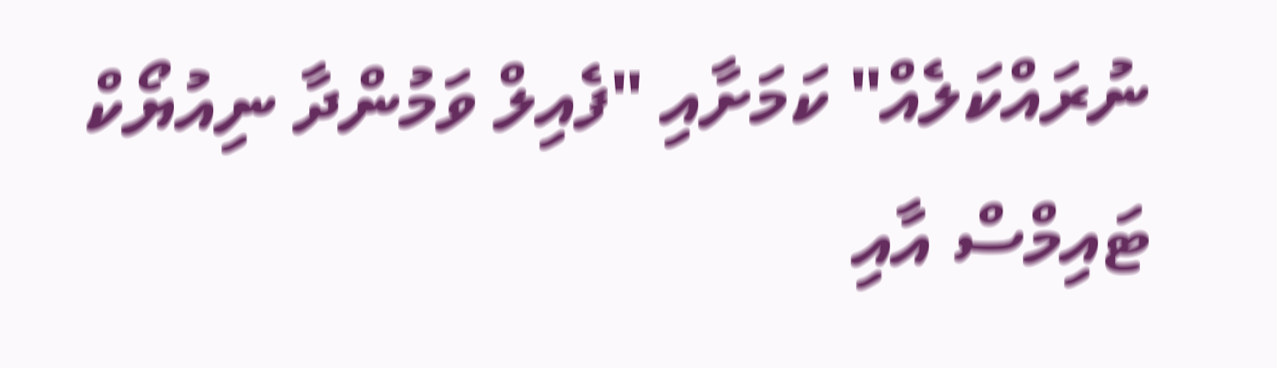ނުރައްކަލެއް" ކަމަށާއި "ފެއިލް ވަމުންދާ ނިއުޔޯކް ޓައިމްސް އާއި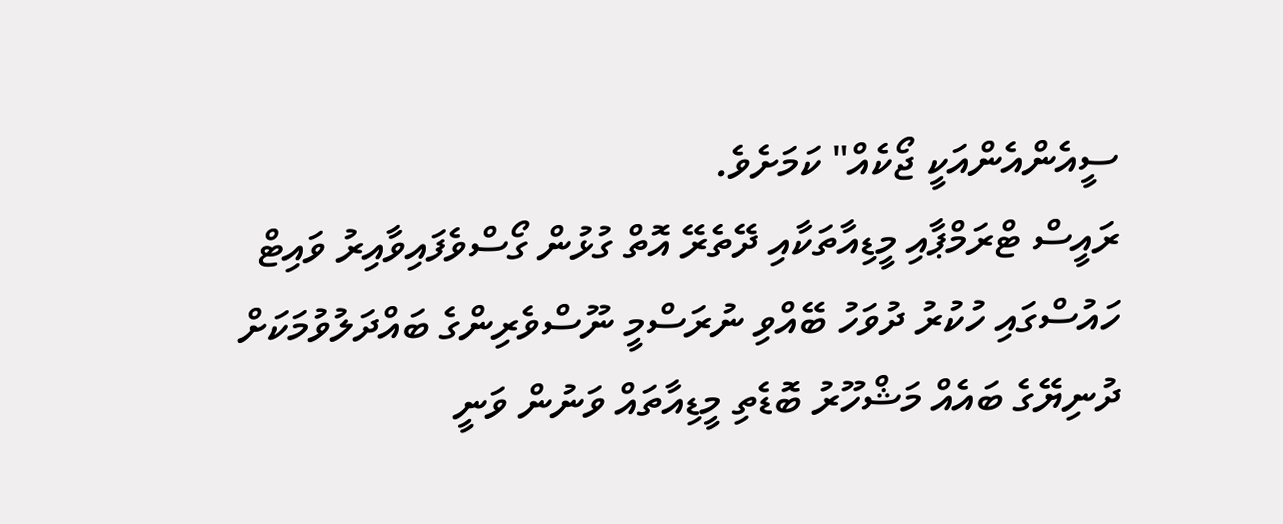ސީއެންއެންއަކީ ޖޯކެއް" ކަމަށެވެ.
ރައީސް ޓްރަމްޕާއި މީޑިއާތަކާއި ދޭތެރޭ އޮތް ގުޅުން ގޯސްވެފައިވާއިރު ވައިޓް ހައުސްގައި ހުކުރު ދުވަހު ބޭއްވި ނުރަސްމީ ނޫސްވެރިންގެ ބައްދަލުވުމަކަށް ދުނިޔޭގެ ބައެއް މަޝްހޫރު ބޮޑެތި މީޑިއާތައް ވަނުން ވަނީ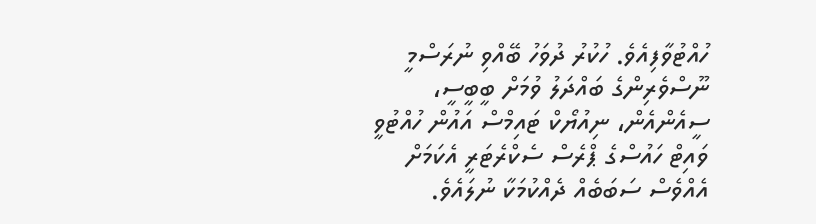ހުއްޓުވާފިއެވެ. ހުކުރު ދުވަހު ބޭއްވި ނުރަސްމީ ނޫސްވެރިންގެ ބައްދަލު ވުމަށް ބީބީސީ، ސީއެންއެން، ނިއުޔޯކް ޓައިމްސް އައުން ހުއްޓުވީ ވައިޓް ހައުސްގެ ޕްރެސް ސެކްރެޓަރީ އެކަމަށް އެއްވެސް ސަބަބެއް ދެއްކުމަކާ ނުލައެވެ.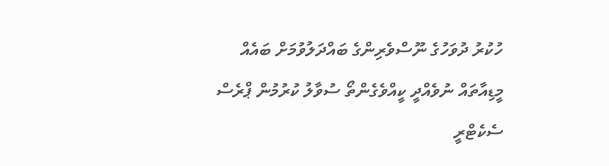ހުކުރު ދުވަހުގެ ނޫސްވެރިންގެ ބައްދަލުވުމަށް ބައެއް މީޑިއާތައް ނުވެއްދީ ކީއްވެގެންތޯ ސުވާލު ކުރުމުން ޕްރެސް ސެކެޓްރީ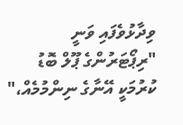ވިދާޅުވެފައި ވަނީ "ރިޕޯޓަރުންގެ ޕޫލް ބޮޑު ކުރުމަކީ އޭނާގެ ނިންމުމެއް،"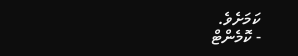ކަމަށެވެ.
- ކޮމެންޓް